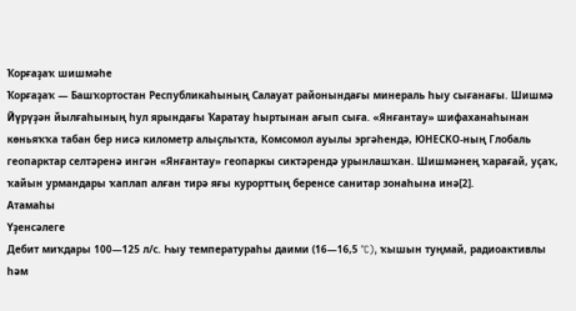Ҡорғаҙаҡ шишмәһе
Ҡорғаҙаҡ — Башҡортостан Республикаһының Салауат районындағы минераль һыу сығанағы. Шишмә Йүрүҙән йылғаһының һул ярындағы Ҡаратау һыртынан ағып сыға. «Янғантау» шифаханаһынан көньяҡҡа табан бер нисә километр алыҫлыҡта, Комсомол ауылы эргәһендә, ЮНЕСКО-ның Глобаль геопарктар селтәренә ингән «Янғантау» геопаркы сиктәрендә урынлашҡан. Шишмәнең ҡарағай, уҫаҡ, ҡайын урмандары ҡаплап алған тирә яғы курорттың беренсе санитар зонаһына инә[2].
Атамаһы
Үҙенсәлеге
Дебит миҡдары 100—125 л/с. Һыу температураһы даими (16—16,5 °C), ҡышын туңмай, радиоактивлы һәм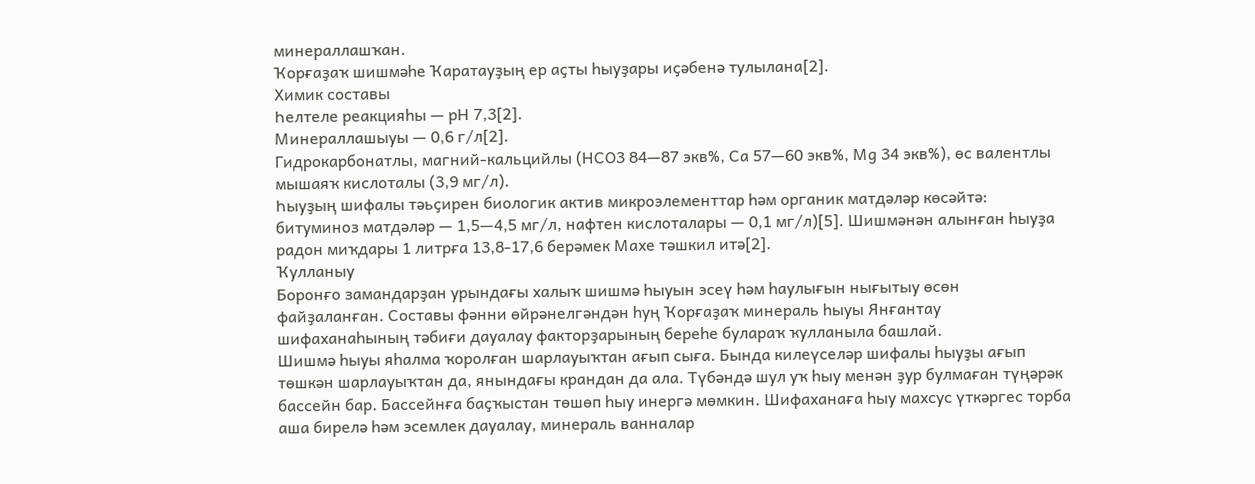минераллашҡан.
Ҡорғаҙаҡ шишмәһе Ҡаратауҙың ер аҫты һыуҙары иҫәбенә тулылана[2].
Химик составы
Һелтеле реакцияһы — рН 7,3[2].
Минераллашыуы — 0,6 г/л[2].
Гидрокарбонатлы, магний-кальцийлы (НСО3 84—87 экв%, Са 57—60 экв%, Мg 34 экв%), өс валентлы мышаяҡ кислоталы (3,9 мг/л).
Һыуҙың шифалы тәьҫирен биологик актив микроэлементтар һәм органик матдәләр көсәйтә: битуминоз матдәләр — 1,5—4,5 мг/л, нафтен кислоталары — 0,1 мг/л)[5]. Шишмәнән алынған һыуҙа радон миҡдары 1 литрға 13,8-17,6 берәмек Махе тәшкил итә[2].
Ҡулланыу
Боронғо замандарҙан урындағы халыҡ шишмә һыуын эсеү һәм һаулығын нығытыу өсөн файҙаланған. Составы фәнни өйрәнелгәндән һуң Ҡорғаҙаҡ минераль һыуы Янғантау шифаханаһының тәбиғи дауалау факторҙарының береһе булараҡ ҡулланыла башлай.
Шишмә һыуы яһалма ҡоролған шарлауыҡтан ағып сыға. Бында килеүселәр шифалы һыуҙы ағып төшкән шарлауыҡтан да, янындағы крандан да ала. Түбәндә шул уҡ һыу менән ҙур булмаған түңәрәк бассейн бар. Бассейнға баҫҡыстан төшөп һыу инергә мөмкин. Шифаханаға һыу махсус үткәргес торба аша бирелә һәм эсемлек дауалау, минераль ванналар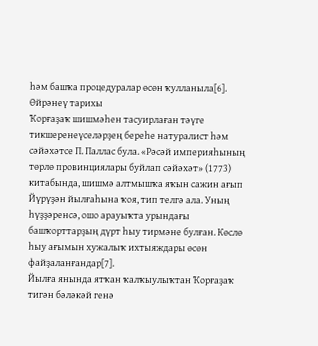һәм башҡа процедуралар өсөн ҡулланыла[6].
Өйрәнеү тарихы
Ҡорғаҙаҡ шишмәһен тасуирлаған тәүге тикшеренеүселәрҙең береһе натуралист һәм сәйәхәтсе П. Паллас була. «Рәсәй империяһының төрлө провинциялары буйлап сәйәхәт» (1773) китабында, шишмә алтмышҡа яҡын сажин ағып Йүрүҙән йылғаһына ҡоя, тип телгә ала. Уның һүҙҙәренсә, ошо арауыҡта урындағы башҡорттарҙың дүрт һыу тирмәне булған. Көслө һыу ағымын хужалыҡ ихтыяждары өсөн файҙаланғандар[7].
Йылға янында ятҡан ҡалҡыулыҡтан Ҡорғаҙаҡ тигән бәләкәй генә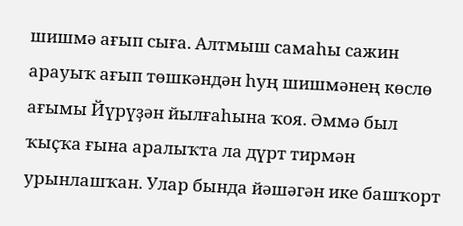шишмә ағып сыға. Алтмыш самаһы сажин арауыҡ ағып төшкәндән һуң шишмәнең көслө ағымы Йүрүҙән йылғаһына ҡоя. Әммә был ҡыҫҡа ғына аралыҡта ла дүрт тирмән урынлашҡан. Улар бында йәшәгән ике башҡорт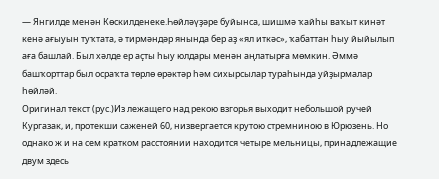— Янгилде менән Көскилденеке.Һөйләүҙәре буйынса, шишмә ҡайһы ваҡыт кинәт кенә ағыуын туҡтата, ә тирмәндәр янында бер аҙ «ял иткәс», ҡабаттан һыу йыйылып аға башлай. Был хәлде ер аҫты һыу юлдары менән аңлатырға мөмкин. Әммә башҡорттар был осраҡта төрлө өрәктәр һәм сихырсылар тураһында уйҙырмалар һөйләй.
Оригинал текст (рус.)Из лежащего над рекою взгорья выходит небольшой ручей Кургазак, и, протекши саженей 60, низвергается крутою стремниною в Юрюзень. Но однако ж и на сем кратком расстоянии находится четыре мельницы, принадлежащие двум здесь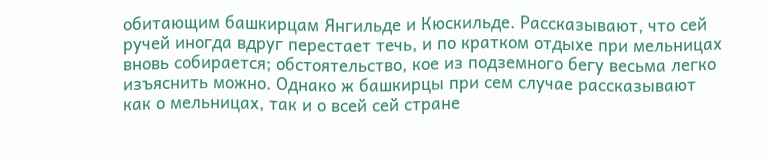обитающим башкирцам Янгильде и Кюскильде. Рассказывают, что сей ручей иногда вдруг перестает течь, и по кратком отдыхе при мельницах вновь собирается; обстоятельство, кое из подземного бегу весьма легко изъяснить можно. Однако ж башкирцы при сем случае рассказывают как о мельницах, так и о всей сей стране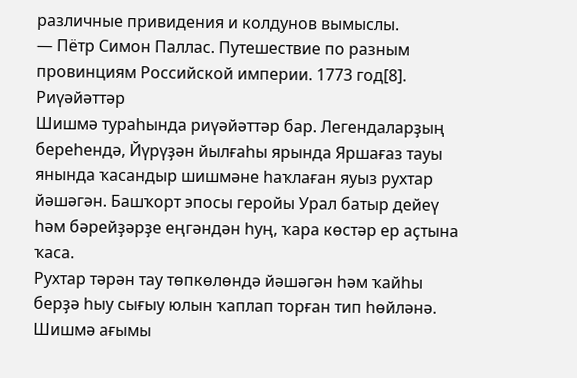различные привидения и колдунов вымыслы.
— Пётр Симон Паллас. Путешествие по разным провинциям Российской империи. 1773 год[8].
Риүәйәттәр
Шишмә тураһында риүәйәттәр бар. Легендаларҙың береһендә, Йүрүҙән йылғаһы ярында Яршағаз тауы янында ҡасандыр шишмәне һаҡлаған яуыз рухтар йәшәгән. Башҡорт эпосы геройы Урал батыр дейеү һәм бәрейҙәрҙе еңгәндән һуң, ҡара көстәр ер аҫтына ҡаса.
Рухтар тәрән тау төпкөлөндә йәшәгән һәм ҡайһы берҙә һыу сығыу юлын ҡаплап торған тип һөйләнә. Шишмә ағымы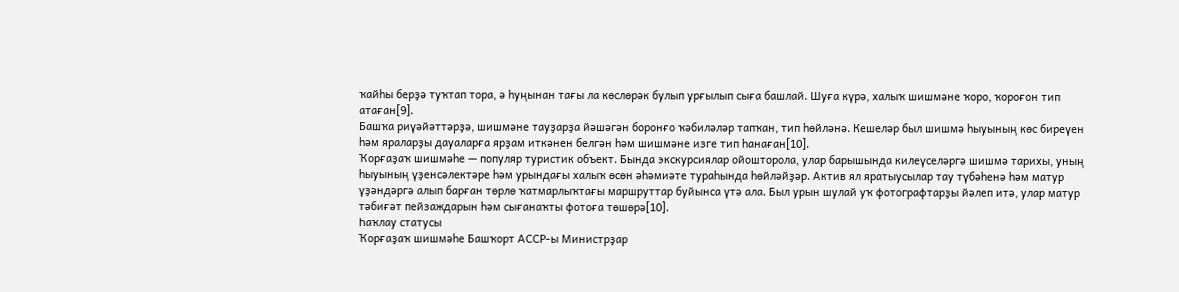ҡайһы берҙә туҡтап тора, ә һуңынан тағы ла көслөрәк булып урғылып сыға башлай. Шуға күрә, халыҡ шишмәне ҡоро, ҡороғон тип атаған[9].
Башҡа риүәйәттәрҙә, шишмәне тауҙарҙа йәшәгән боронғо ҡәбиләләр тапҡан, тип һөйләнә. Кешеләр был шишмә һыуының көс биреүен һәм яраларҙы дауаларға ярҙам иткәнен белгән һәм шишмәне изге тип һанаған[10].
Ҡорғаҙаҡ шишмәһе — популяр туристик объект. Бында экскурсиялар ойошторола, улар барышында килеүселәргә шишмә тарихы, уның һыуының үҙенсәлектәре һәм урындағы халыҡ өсөн әһәмиәте тураһында һөйләйҙәр. Актив ял яратыусылар тау түбәһенә һәм матур үҙәндәргә алып барған төрлө ҡатмарлыҡтағы маршруттар буйынса үтә ала. Был урын шулай уҡ фотографтарҙы йәлеп итә, улар матур тәбиғәт пейзаждарын һәм сығанаҡты фотоға төшөрә[10].
Һаҡлау статусы
Ҡорғаҙаҡ шишмәһе Башҡорт АССР-ы Министрҙар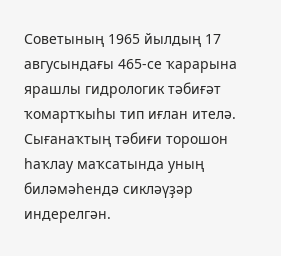Советының 1965 йылдың 17 авгусындағы 465-се ҡарарына ярашлы гидрологик тәбиғәт ҡомартҡыһы тип иғлан ителә.
Сығанаҡтың тәбиғи торошон һаҡлау маҡсатында уның биләмәһендә сикләүҙәр индерелгән.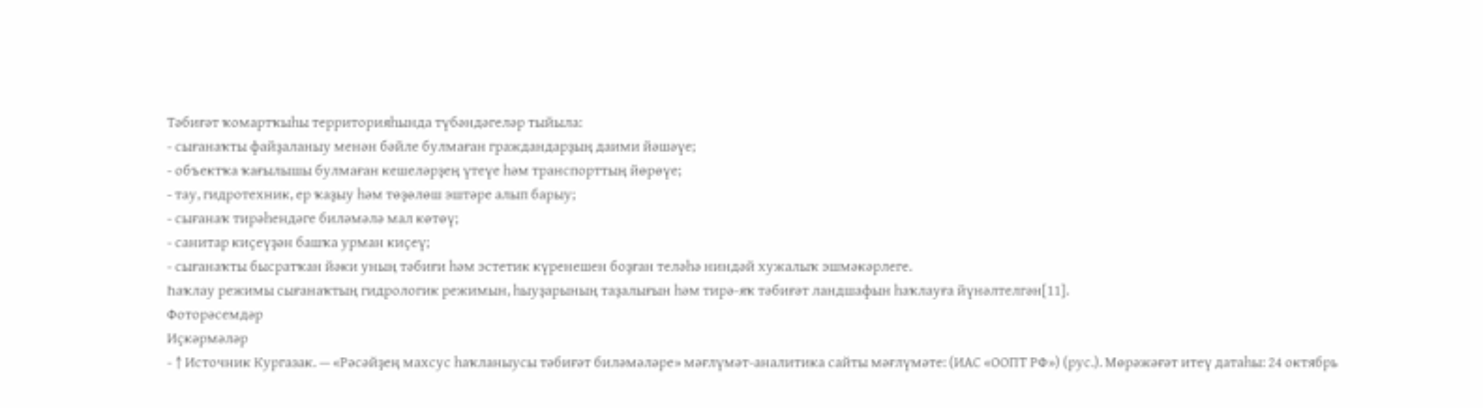Тәбиғәт ҡомартҡыһы территорияһында түбәндәгеләр тыйыла:
- сығанаҡты файҙаланыу менән бәйле булмаған граждандарҙың даими йәшәүе;
- объектҡа ҡағылышы булмаған кешеләрҙең үтеүе һәм транспорттың йөрөүе;
- тау, гидротехник, ер ҡаҙыу һәм төҙөлөш эштәре алып барыу;
- сығанаҡ тирәһендәге биләмәлә мал көтөү;
- санитар киҫеүҙән башҡа урман киҫеү;
- сығанаҡты бысратҡан йәки уның тәбиғи һәм эстетик күренешен боҙған теләһә ниндәй хужалыҡ эшмәкәрлеге.
Һаҡлау режимы сығанаҡтың гидрологик режимын, һыуҙарының таҙалығын һәм тирә-яҡ тәбиғәт ландшафын һаҡлауға йүнәлтелгән[11].
Фоторәсемдәр
Иҫкәрмәләр
- ↑ Источник Кургазак. — «Рәсәйҙең махсус һаҡланыусы тәбиғәт биләмәләре» мәғлүмәт-аналитика сайты мәғлүмәте: (ИАС «ООПТ РФ») (рус.). Мөрәжәғәт итеү датаһы: 24 октябрь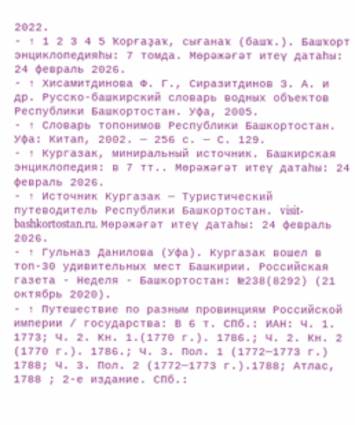2022.
- ↑ 1 2 3 4 5 Ҡорғаҙаҡ, сығанаҡ (башҡ.). Башҡорт энциклопедияһы: 7 томда. Мөрәжәғәт итеү датаһы: 24 февраль 2026.
- ↑ Хисамитдинова Ф. Г., Сиразитдинов З. А. и др. Русско-башкирский словарь водных объектов Республики Башкортостан. Уфа, 2005.
- ↑ Словарь топонимов Республики Башкортостан. Уфа: Китап, 2002. — 256 с. — С. 129.
- ↑ Кургазак, миниральный источник. Башкирская энциклопедия: в 7 тт.. Мөрәжәғәт итеү датаһы: 24 февраль 2026.
- ↑ Источник Кургазак — Туристический путеводитель Республики Башкортостан. visit-bashkortostan.ru. Мөрәжәғәт итеү датаһы: 24 февраль 2026.
- ↑ Гульназ Данилова (Уфа). Кургазак вошел в топ-30 удивительных мест Башкирии. Российская газета - Неделя - Башкортостан: №238(8292) (21 октябрь 2020).
- ↑ Путешествие по разным провинциям Российской империи / государства: В 6 т. СПб.: ИАН: Ч. 1. 1773; Ч. 2. Кн. 1.(1770 г.). 1786.; Ч. 2. Кн. 2 (1770 г.). 1786.; Ч. 3. Пол. 1 (1772—1773 г.) 1788; Ч. 3. Пол. 2 (1772—1773 г.).1788; Атлас, 1788 ; 2-е издание. СПб.: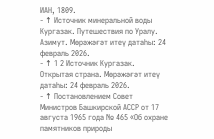ИАН, 1809.
- ↑ Источник минеральной воды Кургазак. Путешествия по Уралу. Азимут. Мөрәжәғәт итеү датаһы: 24 февраль 2026.
- ↑ 1 2 Источник Кургазак. Открытая страна. Мөрәжәғәт итеү датаһы: 24 февраль 2026.
- ↑ Постановлением Совет Министров Башкирской АССР от 17 августа 1965 года № 465 «Об охране памятников природы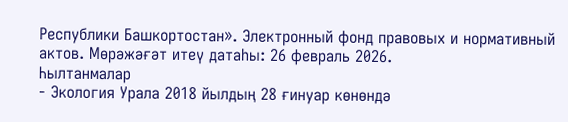Республики Башкортостан». Электронный фонд правовых и нормативный актов. Мөрәжәғәт итеү датаһы: 26 февраль 2026.
Һылтанмалар
- Экология Урала 2018 йылдың 28 ғинуар көнөндә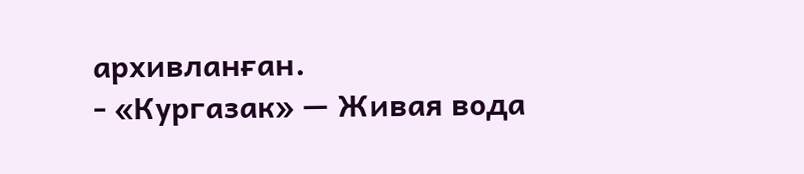архивланған.
- «Кургазак» — Живая вода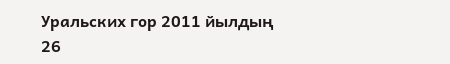Уральских гор 2011 йылдың 26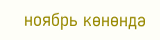ноябрь көнөндә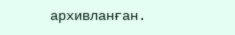архивланған.